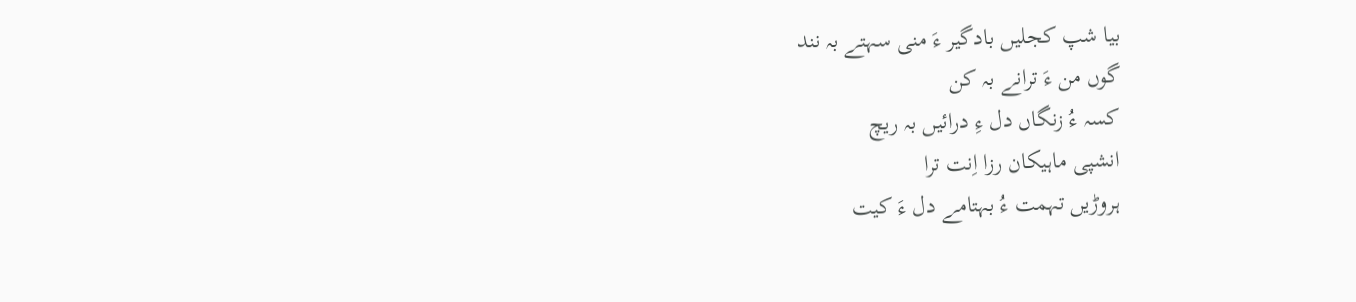بیا شپ کجلیں بادگیر ءَ منی سہتے بہ نند
گوں من ءَ ترانے بہ کن
کسہ ءُ زنگاں دل ءِ درائیں بہ ریچ
انشپی ماہیکان رزا اِنت ترا
ہروڑیں تہمت ءُ بہتامے دل ءَ کیت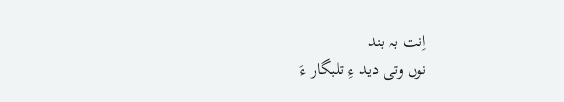اِنت بہ بند
نوں وتی دید ءِ تلبگار ءَ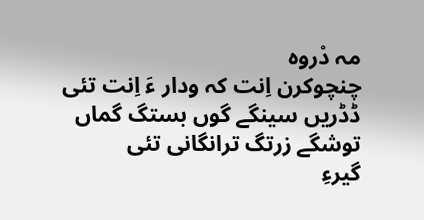مہ دْروہ
چنچوکرن اِنت کہ ودار ءَ اِنت تئی
ڈڈریں سینگے گوں بستگ گماں
توشگے زرتگ ترانگانی تئی
گیرءِ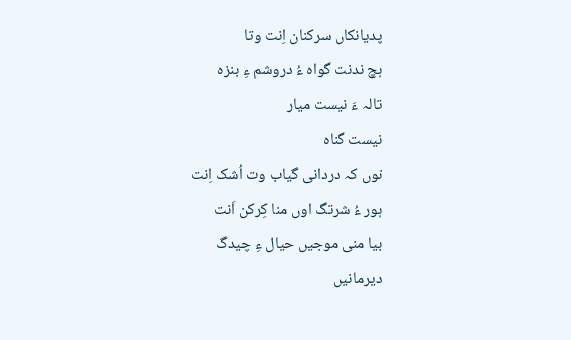پدیانکاں سرکنان اِنت وتا
ہچ ندنت گواہ ءُ دروشم ءِ بنزہ
تالہ ءَ نیست میار
نیست گناہ
نوں کہ دردانی گیاب وت اُشک اِنت
ہور ءُ شرتگ اوں منا کِرکن اَنت
بیا منی موجیں حیال ءِ چیدگ
دیرمانیں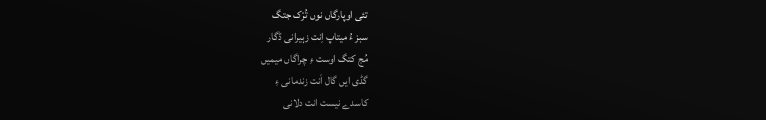تئی اوپارگاں نوں تُرْک جتگ
سبز ءُ میتاپ اِنت زہیرانی ڈگار
مُج کتگ اوست ءِ چراگاں میمیں
گڈی ایں گال اَنت زندمانی ءِ
کاسدے نیست انت دلانی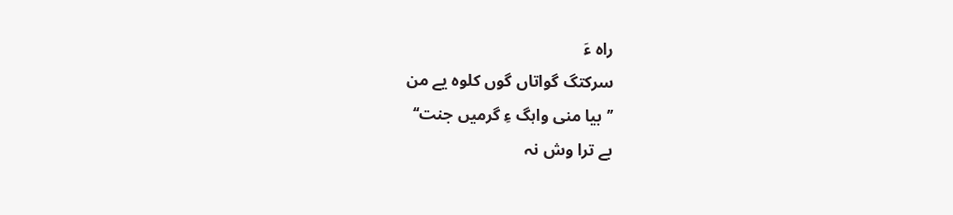راہ ءَ
سرکتگ گواتاں گوں کلوہ یے من
’’بیا منی واہگ ءِ گرمیں جنت‘‘
بے ترا وش نہ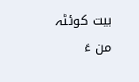بیت کوئٹہ من ءَ